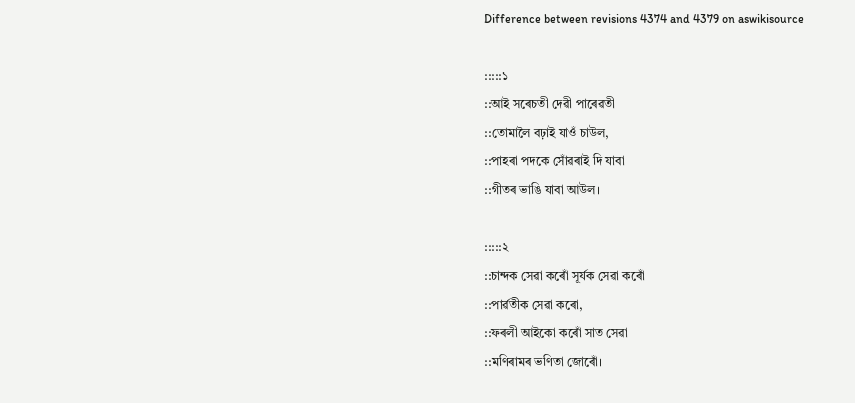Difference between revisions 4374 and 4379 on aswikisource

:::::১
::আই সৰেচতী দেৱী পাৰেৱতী
::তোমালৈ বঢ়াই যাওঁ চাউল,
::পাহৰা পদকে সোঁৱৰাই দি যাবা
::গীতৰ ভাঙি যাবা আউল।

:::::২
::চান্দক সেৱা কৰোঁ সূৰ্যক সেৱা কৰোঁ
::পাৰ্ৱতীক সেৱা কৰো,
::ফৰলী আইকো কৰোঁ সাত সেৱা
::মণিৰামৰ ভণিতা জোৰোঁ।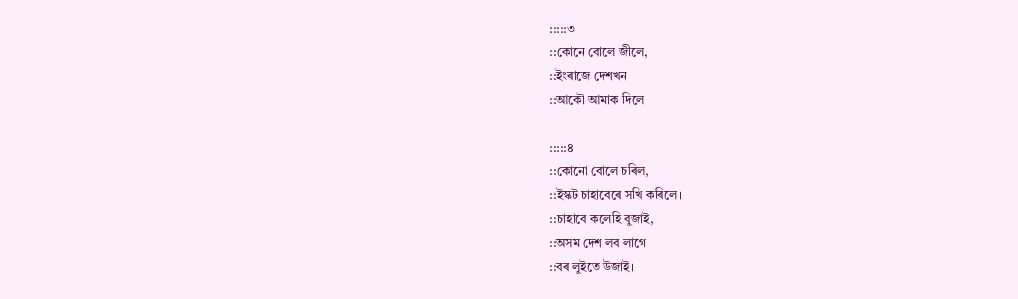:::::৩
::কোনে বোলে জীলে,
::ইংৰাজে দেশখন
::আকৌ আমাক দিলে

:::::৪
::কোনো বোলে চৰিল,
::ইস্কট চাহাবেৰে সখি কৰিলে।
::চাহাবে কলেহি বুজাই,
::অসম দেশ লব লাগে
::বৰ লুইতে উজাই।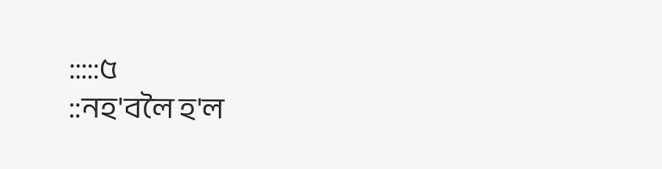:::::৫
::নহ'বলৈ হ'ল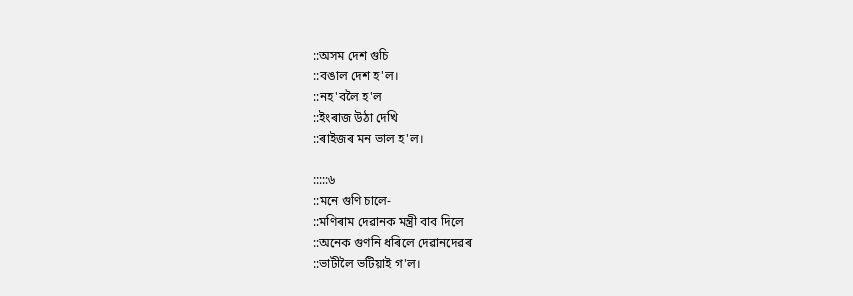::অসম দেশ গুচি
::বঙাল দেশ হ'ল।
::নহ'বলৈ হ'ল
::ইংৰাজ উঠা দেখি
::ৰাইজৰ মন ভাল হ'ল।

:::::৬
::মনে গুণি চালে-
::মণিৰাম দেৱানক মন্ত্ৰী বাব দিলে
::অনেক গুণনি ধৰিলে দেৱানদেৱৰ
::ভাটীলৈ ভটিয়াই গ'ল।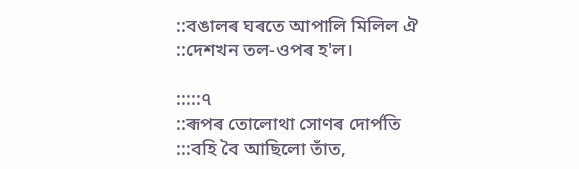::বঙালৰ ঘৰতে আপালি মিলিল ঐ
::দেশখন তল-ওপৰ হ'ল।

:::::৭
::ৰূপৰ তোলোথা সোণৰ দোৰ্পতি
:::বহি বৈ আছিলো তাঁত,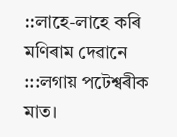::লাহে-লাহে কৰি মণিৰাম দেৱানে
:::লগায় পটেশ্বৰীক মাত।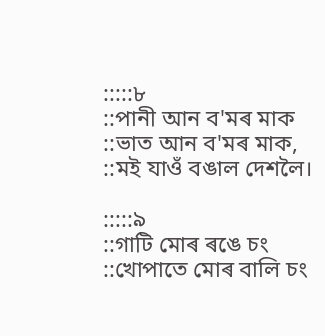:::::৮
::পানী আন ব'মৰ মাক
::ভাত আন ব'মৰ মাক,
::মই যাওঁ বঙাল দেশলৈ।

:::::৯
::গাটি মোৰ ৰঙে চং
::খোপাতে মোৰ বালি চং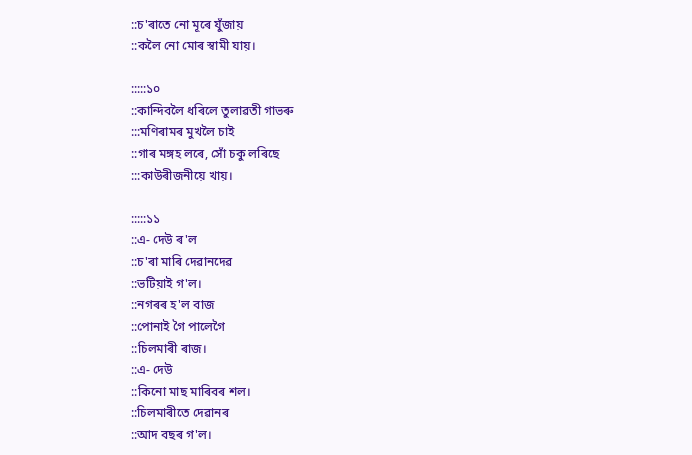::চ'ৰাতে নো মূৰে যুঁজায়
::কলৈ নো মোৰ স্বামী যায়।

:::::১০
::কান্দিবলৈ ধৰিলে তুলাৱতী গাভৰু
:::মণিৰামৰ মুখলৈ চাই
::গাৰ মঙ্গহ লৰে, সোঁ চকু লৰিছে
:::কাউৰীজনীয়ে খায়।

:::::১১
::এ- দেউ ৰ'ল
::চ'ৰা মাৰি দেৱানদেৱ
::ভটিয়াই গ'ল।
::নগৰৰ হ'ল বাজ
::পোনাই গৈ পালেগৈ
::চিলমাৰী ৰাজ।
::এ- দেউ
::কিনো মাছ মাৰিবৰ শল।
::চিলমাৰীতে দেৱানৰ
::আদ বছৰ গ'ল।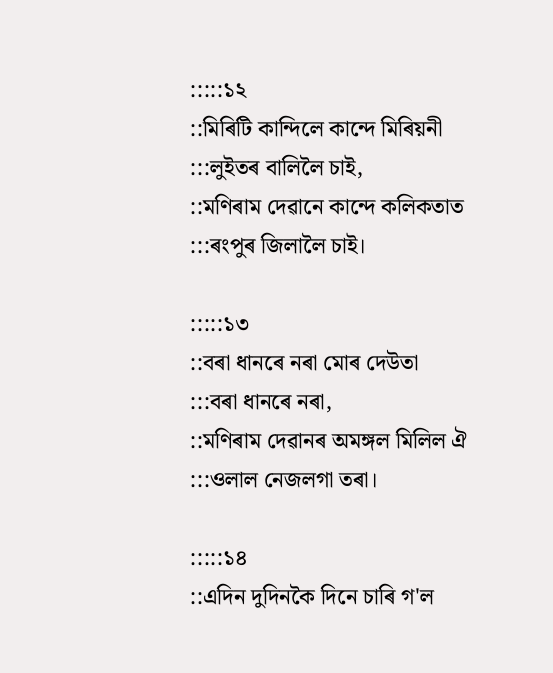:::::১২
::মিৰিটি কান্দিলে কান্দে মিৰিয়নী
:::লুইতৰ বালিলৈ চাই,
::মণিৰাম দেৱানে কান্দে কলিকতাত
:::ৰংপুৰ জিলালৈ চাই।

:::::১৩
::বৰা ধানৰে নৰা মোৰ দেউতা
:::বৰা ধানৰে নৰা,
::মণিৰাম দেৱানৰ অমঙ্গল মিলিল ঐ
:::ওলাল নেজলগা তৰা।

:::::১৪
::এদিন দুদিনকৈ দিনে চাৰি গ'ল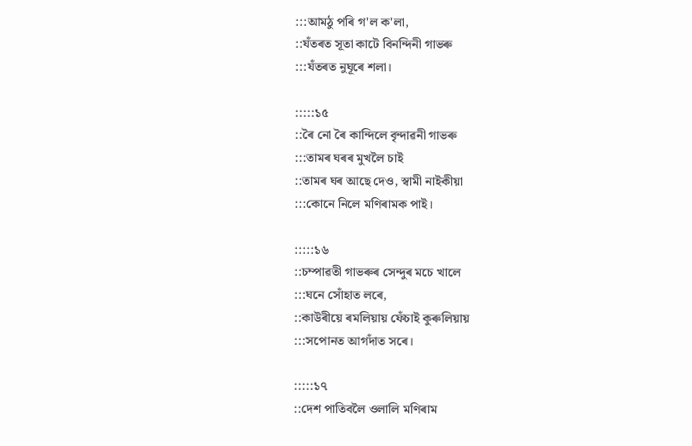:::আমঠু পৰি গ'ল ক'লা,
::যঁতৰত সূতা কাটে বিনন্দিনী গাভৰু
:::যঁতৰত নুঘূৰে শলা।

:::::১৫
::ৰৈ নো ৰৈ কান্দিলে বৃন্দাৱনী গাভৰু
:::তামৰ ঘৰৰ মুখলৈ চাই
::তামৰ ঘৰ আছে দেও, স্বামী নাইকীয়া
:::কোনে নিলে মণিৰামক পাই।

:::::১৬
::চম্পাৱতী গাভৰুৰ সেন্দুৰ মচে খালে
:::ঘনে সোঁহাত লৰে,
::কাউৰীয়ে ৰমলিয়ায় ফেঁচাই কুৰুলিয়ায়
:::সপোনত আগদাঁত সৰে।

:::::১৭
::দেশ পাতিবলৈ ওলালি মণিৰাম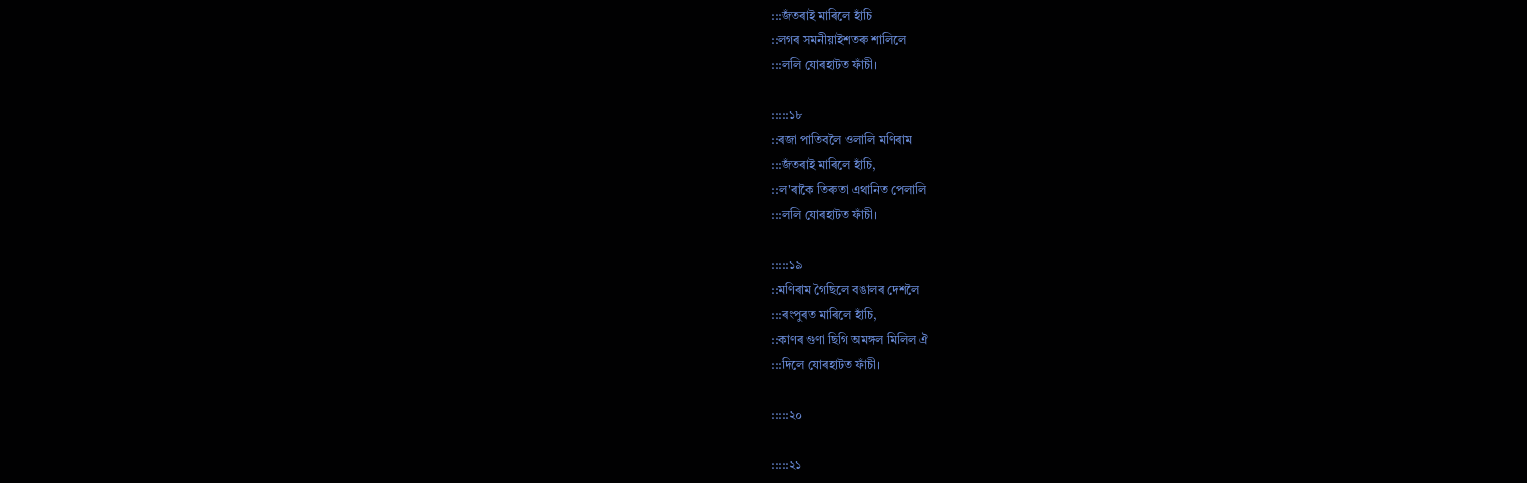:::জঁতৰাই মাৰিলে হাঁচি
::লগৰ সমনীয়াইশতৰু শালিলে
:::ললি যোৰহাটত ফাঁচী।

:::::১৮
::ৰজা পাতিবলৈ ওলালি মণিৰাম
:::জঁতৰাই মাৰিলে হাঁচি,
::ল'ৰাকৈ তিৰুতা এথানিত পেলালি
:::ললি যোৰহাটত ফাঁচী।

:::::১৯
::মণিৰাম গৈছিলে বঙালৰ দেশলৈ
:::ৰংপুৰত মাৰিলে হাঁচি,
::কাণৰ গুণা ছিগি অমঙ্গল মিলিল ঐ
:::দিলে যোৰহাটত ফাঁচী।

:::::২০

:::::২১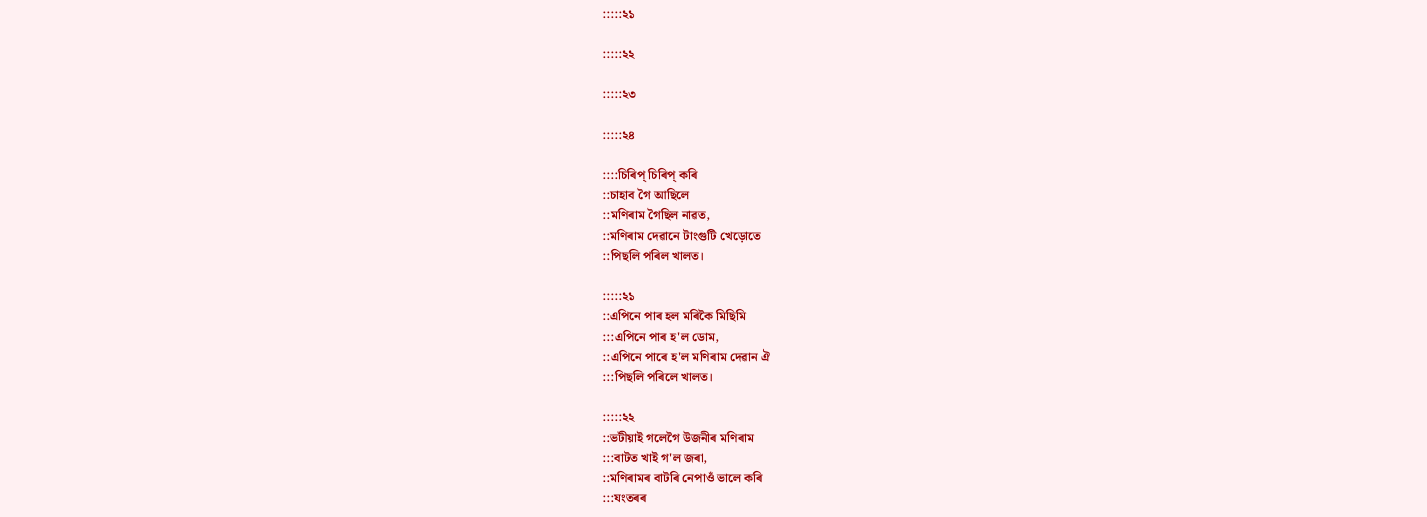:::::২১

:::::২২

:::::২৩

:::::২৪

::::চিৰিপ্ চিৰিপ্ কৰি
::চাহাব গৈ আছিলে
::মণিৰাম গৈছিল নাৱত,
::মণিৰাম দেৱানে টাংগুটি খেড়োতে
::পিছলি পৰিল খালত।

:::::২১
::এপিনে পাৰ হল মৰিকৈ মিছিমি
:::এপিনে পাৰ হ'ল ডোম,
::এপিনে পাৰে হ'ল মণিৰাম দেৱান ঐ
:::পিছলি পৰিলে খালত।

:::::২২
::ভটীয়াই গলেগৈ উজনীৰ মণিৰাম
:::বাটত খাই গ'ল জৰা,
::মণিৰামৰ বাটৰি নেপাওঁ ভালে কৰি
:::যংতৰৰ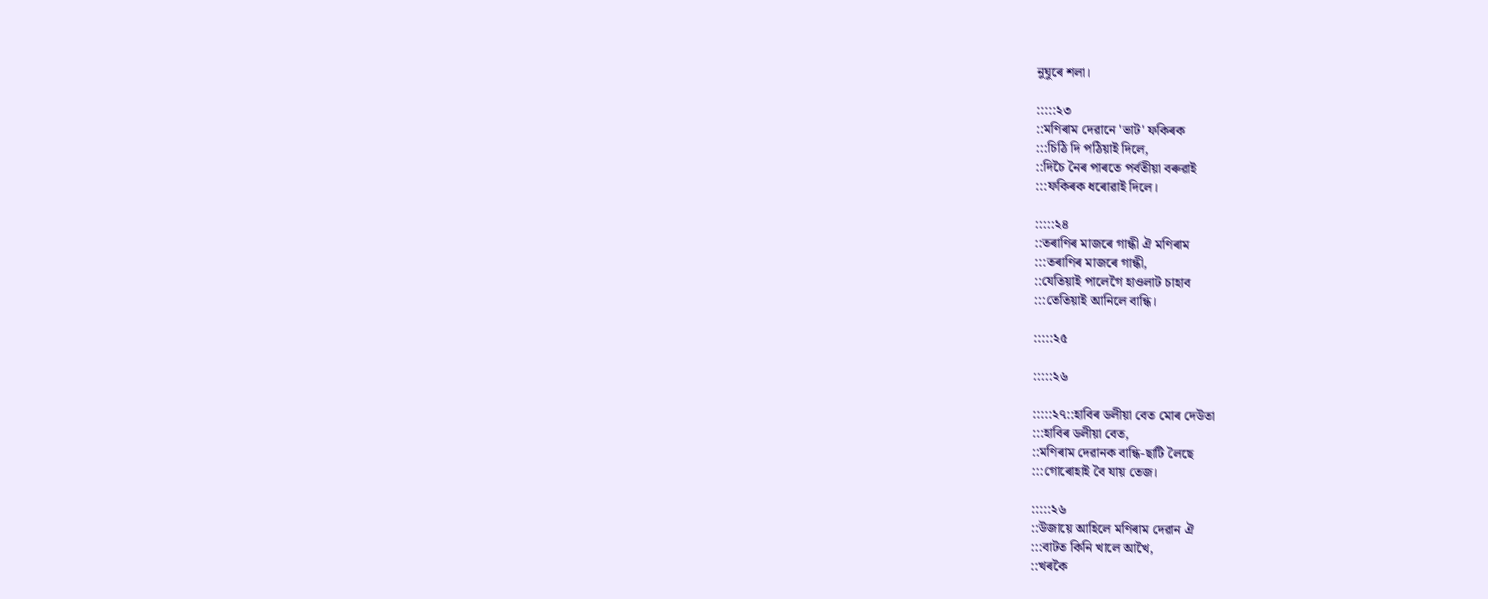নুঘুৰে শলা।

:::::২৩
::মণিৰাম দেৱানে 'ভাট' ফকিৰক
:::চিঠি দি পঠিয়াই দিলে,
::দিচৈ নৈৰ পাৰতে পৰ্বতীয়া বৰুৱাই
:::ফকিৰক ধৰোৱাই দিলে।

:::::২৪
::তৰাণিৰ মাজৰে গান্ধী ঐ মণিৰাম
:::তৰাণিৰ মাজৰে গান্ধী,
::যেতিয়াই পালেগৈ হাওলাট চাহাব
:::তেতিয়াই আনিলে বান্ধি।

:::::২৫

:::::২৬

:::::২৭::হাবিৰ ডলীয়া বেত মোৰ দেউতা
:::হাবিৰ ডলীয়া বেত,
::মণিৰাম দেৱানক বান্ধি-ছাটি লৈছে
:::গোৰোহাই বৈ যায় তেজ।

:::::২৬
::উজায়ে আহিলে মণিৰাম দেৱান ঐ
:::বাটত কিনি খালে আখৈ,
::খৰকৈ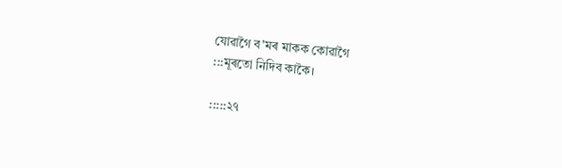যোৱাগৈ ব'মৰ মাকক কোৱাগৈ
:::মূৰতো নিদিব কাকৈ।

:::::২৭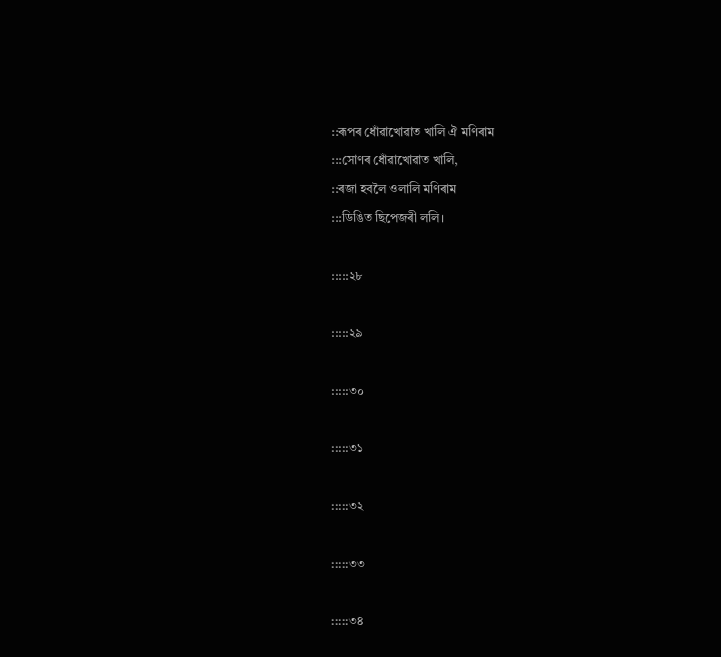::ৰূপৰ ধোঁৱাখোৱাত খালি ঐ মণিৰাম
:::সোণৰ ধোঁৱাখোৱাত খালি,
::ৰজা হবলৈ ওলালি মণিৰাম
:::ডিঙিত ছিপেজৰী ললি।

:::::২৮

:::::২৯

:::::৩০

:::::৩১

:::::৩২

:::::৩৩

:::::৩৪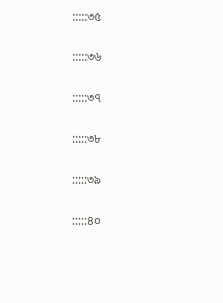:::::৩৫

:::::৩৬

:::::৩৭

:::::৩৮

:::::৩৯

:::::৪০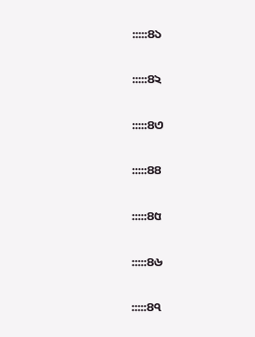:::::৪১

:::::৪২

:::::৪৩

:::::৪৪

:::::৪৫

:::::৪৬

:::::৪৭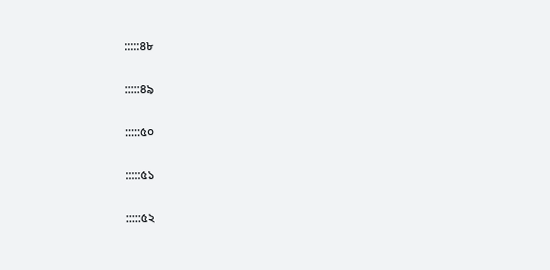:::::৪৮

:::::৪৯

:::::৫০

:::::৫১

:::::৫২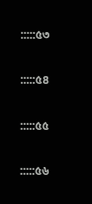:::::৫৩

:::::৫৪

:::::৫৫

:::::৫৬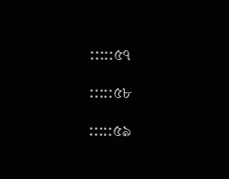:::::৫৭

:::::৫৮

:::::৫৯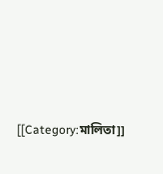[[Category:মালিতা]]